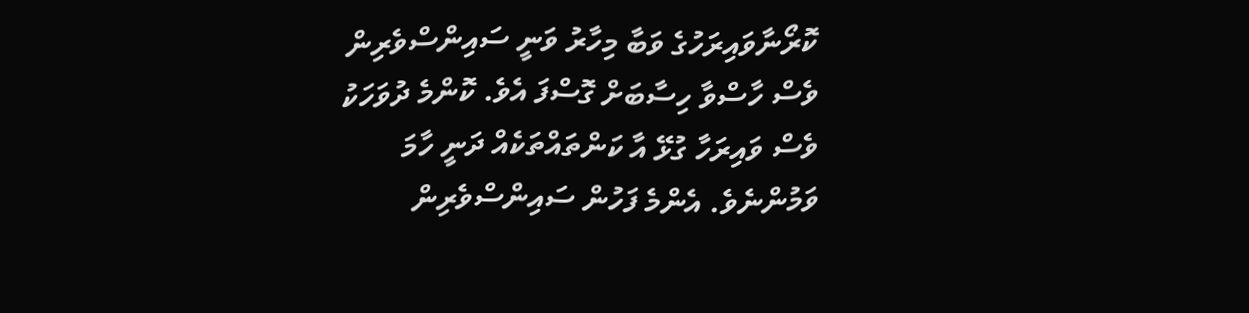ކޮރޯނާވައިރަހުގެ ވަބާ މިހާރު ވަނީ ސައިންސްވެރިން ވެސް ހާސްވާ ހިސާބަށް ގޮސްފަ އެވެ. ކޮންމެ ދުވަހަކު ވެސް ވައިރަހާ ގުޅޭ އާ ކަންތައްތަކެއް ދަނީ ހާމަ ވަމުންނެވެ. އެންމެ ފަހުން ސައިންސްވެރިން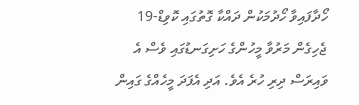ހޯދާފައިވާ ހޯދުމަކުން ދައްކާ ގޮތުގައި ކޮވިޑް-19 ޖެހިގެން މަރުވާ މީހުންގެ ހަށިގަނޑުގައި ވެސް އެ ވައިރަސް ދިރި ހުރެ އެވެ. އަދި އެފަދަ މީހެއްގެ ގައިން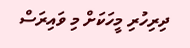ދިރިހުރި މީހަކަށް މި ވައިރަސް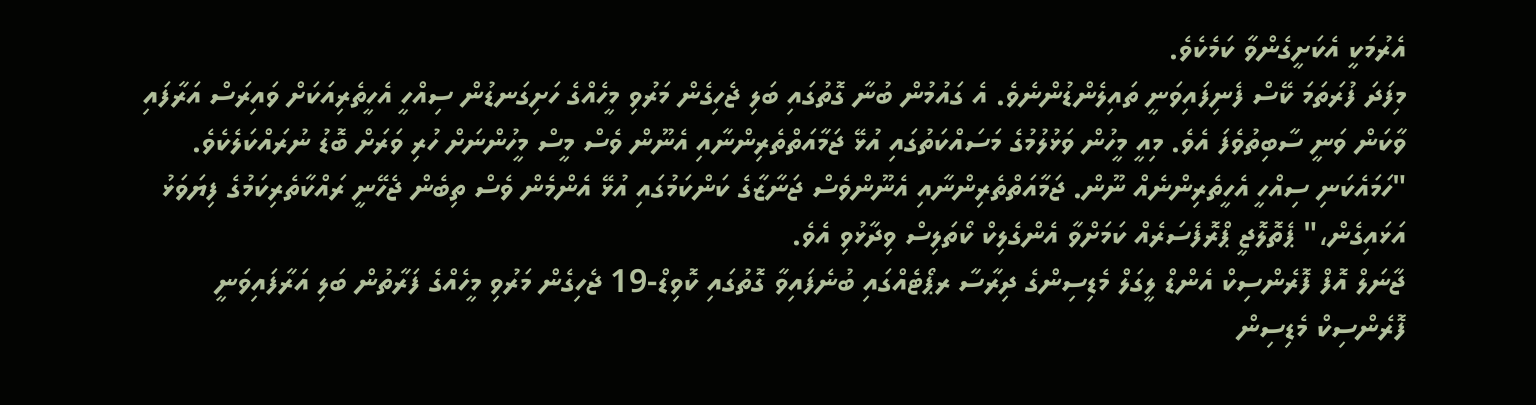އެރުމަކީ އެކަށީގެންވާ ކަމެކެވެ.
މިފަދަ ފުރަތަމަ ކޭސް ފެނިފައިވަނީ ތައިލެންޑުންނެވެ. އެ ގައުމުން ބުނާ ގޮތުގައި ބަލި ޖެހިގެން މަރުވި މީހެއްގެ ހަށިގަނޑުން ސިއްހީ އެހީތެރިއަކަށް ވައިރަސް އަރާފައި ވާކަން ވަނީ ސާބިތުވެފަ އެވެ. މިއީ މީހުން ވަޅުލުމުގެ މަސައްކަތުގައި އުޅޭ ޖަމާއަތްތެރިންނާއި އެނޫން ވެސް މީސް މީހުންނަށް ހުރި ވަރަށް ބޮޑު ނުރައްކަލެކެވެ.
"ހަމައެކަނި ސިއްހީ އެހީތެރިންނެއް ނޫން. ޖަމާއަތްތެރިންނާއި އެނޫންވެސް ޖަނާޒާގެ ކަންކަމުގައި އުޅޭ އެންމެން ވެސް ތިބެން ޖެހޭނީ ރައްކާތެރިކަމުގެ ފިޔަވަޅު އަޅައިގެން،" ޕެތޮލޮޖީ ޕްރޮފެސަރެއް ކަމަށްވާ އެންގެލިކް ކޯތަލިސް ވިދާޅުވި އެވެ.
ޖާނަލް އޮފް ފޮރެންސިކް އެންޑް ލީގަލް މެޑިސިންގެ ދިރާސާ ރޕޯޓެއްގައި ބުނެފައިވާ ގޮތުގައި ކޮވިޑް-19 ޖެހިގެން މަރުވި މީހެއްގެ ފަރާތުން ބަލި އަރާފައިވަނީ ފޮރެންސިކް މެޑިސިން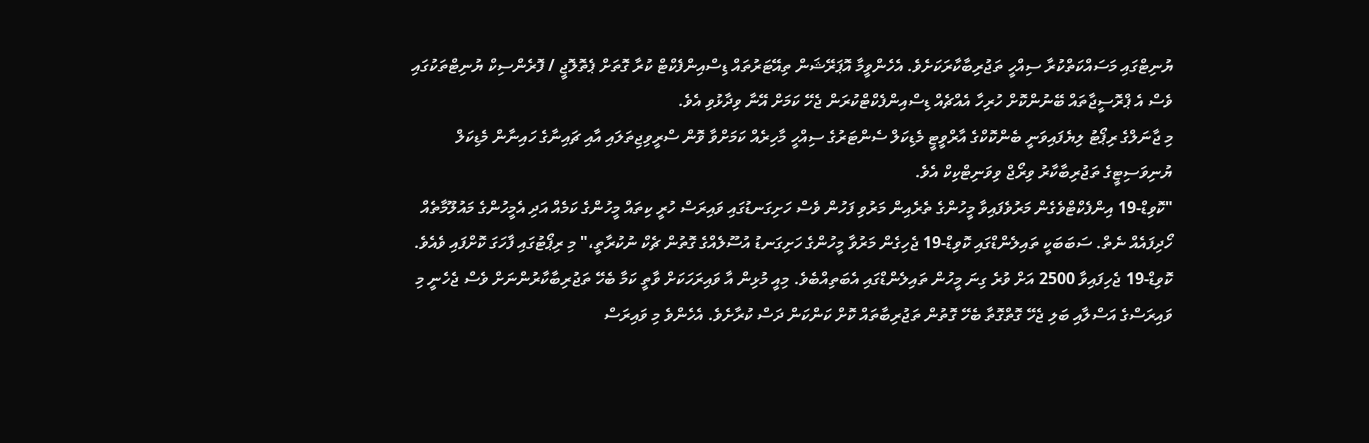ޔުނިޓްގައި މަސައްކަތްކުރާ ސިއްހީ ތަޖުރިބާކާރަކަށެވެ. އެހެންވީމާ އޮޕަރޭޝަން ތިއޭޓަރުތައް ޑިސްއިންފެކްޓް ކުރާ ގޮތަށް ޕެތޮލޮޖީ / ފޮރެންސިކް ޔުނިޓްތަކުގައި ވެސް އެ ޕްރޮސީޖާތައް ބޭނުންކޮށް ހުރިހާ އެއްޗެއް ޑިސްއިންފެކްޓްކުރަން ޖެހޭ ކަމަށް އޭނާ ވިދާޅުވި އެވެ.
މި ޖާނަލްގެ ރިޕޯޓު ލިޔެފައިވަނީ ބެންކޮކްގެ އާރްވީޓީ މެޑިކަލް ސެންޓަރުގެ ސިއްހީ މާހިރެއް ކަމަށްވާ ވޮން ސްރީވިޖިތަލައި އާއި ޗައިނާގެ ހައިނާން މެޑިކަލް ޔުނިވަސިޓީގެ ތަޖުރިބާކާރު ވިރޯޖް ވިވަނިޓްކިކް އެވެ.
"ކޮވިޑް-19 އިންފެކްޓްވެގެން މަރުވެފައިވާ މީހުންގެ ތެރެއިން މަރުވި ފަހުން ވެސް ހަށިގަނޑުގައި ވައިރަސް ހުރީ ކިތައް މީހުންގެ ކަމެއް އަދި އެމީހުންގެ މައުލޫމާތެއް ހޯދިފައެއް ނެތް. ސަބަބަކީ ތައިލެންޑްގައި ކޮވިޑް-19 ޖެހިގެން މަރުވާ މީހުންގެ ހަށިގަނޑު އުސޫލެއްގެ ގޮތުން ޗެކް ނުކުރާތީ،" މި ރިޕޯޓުގައި ފާހަގަ ކޮށްފައި ވެއެވެ.
ކޮވިޑް-19 ޖެހިފައިވާ 2500 އަށް ވުރެ ގިނަ މީހުން ތައިލެންޑްގައި އެބަތިއްބެވެ. މިއީ މުޅިން އާ ވައިރަހަކަށް ވާތީ ކަމާ ބެހޭ ތަޖުރިބާކާރުންނަށް ވެސް ޖެހެނީ މި ވައިރަސްގެ އަސްލާއި ބަލި ޖެހޭ ގޮތްގޮތާ ބެހޭ ގޮތުން ތަޖުރިބާތައް ކޮށް ކަންކަން ދަސް ކުރާށެވެ. އެހެންވެ މި ވައިރަސް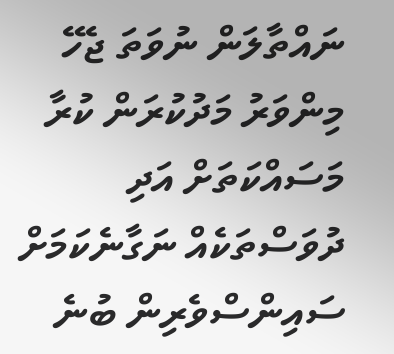ނައްތާލަން ނުވަތަ ޖެހޭ މިންވަރު މަދުކުރަން ކުރާ މަސައްކަތަށް އަދި ދުވަސްތަކެއް ނަގާނެކަމަށް ސައިންސްވެރިން ބުނެ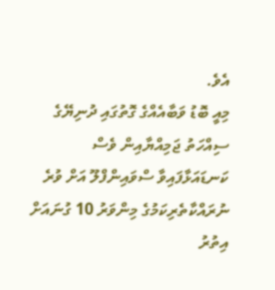އެވެ.
މިއީ ބޮޑު ވަބާއެއްގެ ގޮތުގައި ދުނިޔޭގެ ސިއްހަތު ޖަމިއްޔާއިން ވެސް ކަނޑައަޅާފައިވާ ސްވައިންފްލޫ އަށް ވުރެ ނުރައްކާތެރިކަމުގެ މިންވަރު 10 ގުނައަށް އިތުރު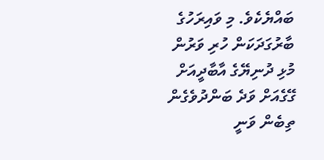ބައްޔެކެވެ. މި ވައިރަހުގެ ބާރުގަދަކަން ހުރި ވަރުން މުޅި ދުނިޔޭގެ އާބާދީއަށް ގޭގެއަށް ވަދެ ބަންދުވެގެން ތިބެން ވަނީ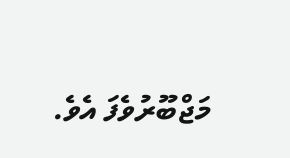މަޖްބޫރުވެފަ އެވެ.